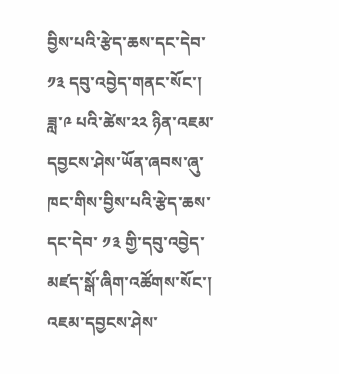བྱིས་པའི་རྩེད་ཆས་དང་དེབ་༡༣ དབུ་འབྱེད་གནང་སོང་།
ཟླ་༩ པའི་ཚེས་༢༢ ཉིན་འཇམ་དབྱངས་ཤེས་ཡོན་ཞབས་ཞུ་ཁང་གིས་བྱིས་པའི་རྩེད་ཆས་དང་དེབ་ ༡༣ གྱི་དབུ་འབྱེད་མཛད་སྒོ་ཞིག་འཚོགས་སོང་།
འཇམ་དབྱངས་ཤེས་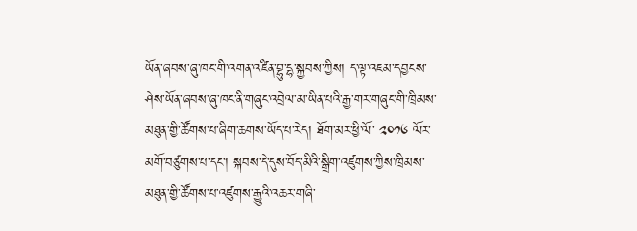ཡོན་ཞབས་ཞུ་ཁང་གི་འགན་འཛིན་བྷུ་དྷ་སྐྱབས་ཀྱིས། ད་ལྟ་འཇམ་དབྱངས་ཤེས་ཡོན་ཞབས་ཞུ་ཁང་ནི་གཞུང་འབྲེལ་མ་ཡིན་པའི་རྒྱ་གར་གཞུང་གི་ཁྲིམས་མཐུན་གྱི་ཚོགས་པ་ཞིག་ཆགས་ཡོད་པ་རེད། ཐོག་མར་ཕྱི་ལོ་ ༢༠༡༦ ལོར་མགོ་བཙུགས་པ་དང་། སྐབས་དེ་དུས་བོད་མིའི་སྒྲིག་འཛུགས་ཀྱིས་ཁྲིམས་མཐུན་གྱི་ཚོགས་པ་འཛུགས་རྒྱུའི་འཆར་གཞི་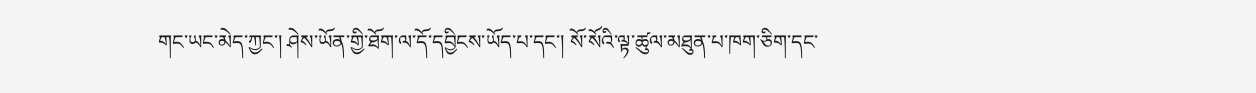གང་ཡང་མེད་ཀྱང་། ཤེས་ཡོན་གྱི་ཐོག་ལ་དོ་དབྱིངས་ཡོད་པ་དང་། སོ་སོའི་ལྟ་ཚུལ་མཐུན་པ་ཁག་ཅིག་དང་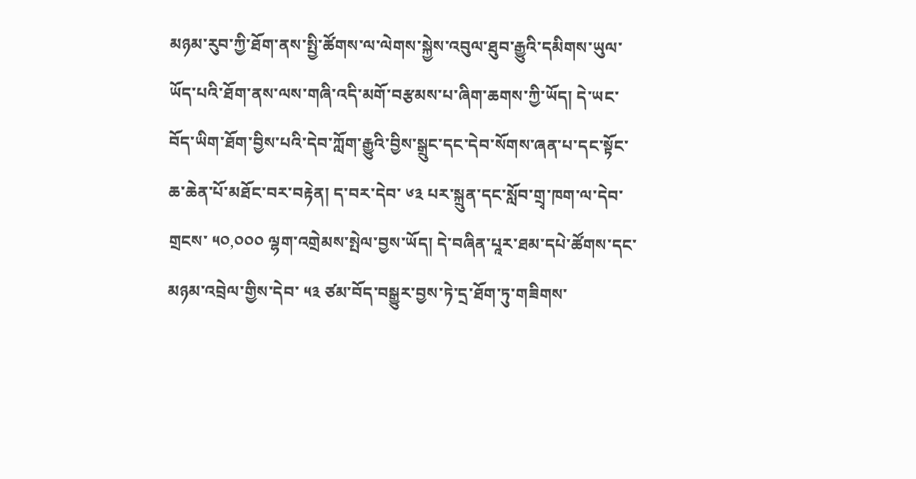མཉམ་རུབ་ཀྱི་ཐོག་ནས་སྤྱི་ཚོགས་ལ་ལེགས་སྐྱེས་འབུལ་ཐུབ་རྒྱུའི་དམིགས་ཡུལ་ཡོད་པའི་ཐོག་ནས་ལས་གཞི་འདི་མགོ་བརྩམས་པ་ཞིག་ཆགས་ཀྱི་ཡོད། དེ་ཡང་བོད་ཡིག་ཐོག་བྱིས་པའི་དེབ་ཀློག་རྒྱུའི་བྱིས་སྒྲུང་དང་དེབ་སོགས་ཞན་པ་དང་སྟོང་ཆ་ཆེན་པོ་མཐོང་བར་བརྟེན། ད་བར་དེབ་ ༦༣ པར་སྐྲུན་དང་སློབ་གྲྭ་ཁག་ལ་དེབ་གྲངས་ ༥༠,༠༠༠ ལྷག་འགྲེམས་སྤེལ་བྱས་ཡོད། དེ་བཞིན་པཱར་ཐམ་དཔེ་ཚོགས་དང་མཉམ་འབྲེལ་གྱིས་དེབ་ ༥༣ ཙམ་བོད་བསྒྱུར་བྱས་ཏེ་དྲ་ཐོག་ཏུ་གཟིགས་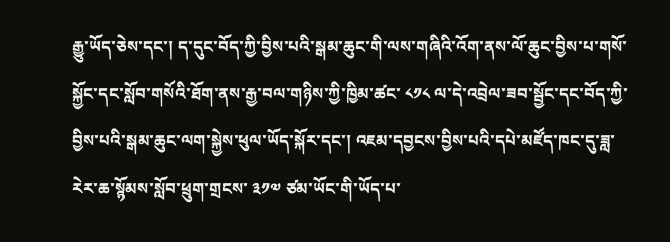རྒྱུ་ཡོད་ཅེས་དང་། ད་དུང་བོད་ཀྱི་བྱིས་པའི་སྒམ་ཆུང་གི་ལས་གཞིའི་འོག་ནས་ལོ་ཆུང་བྱིས་པ་གསོ་སྐྱོང་དང་སློབ་གསོའི་ཐོག་ནས་རྒྱ་བལ་གཉིས་ཀྱི་ཁྱིམ་ཚང་ ༨༡༨ ལ་དེ་འབྲེལ་ཟབ་སྦྱོང་དང་བོད་ཀྱི་བྱིས་པའི་སྒམ་ཆུང་ལག་སྐྱེས་ཕུལ་ཡོད་སྐོར་དང་། འཇམ་དབྱངས་བྱིས་པའི་དཔེ་མཛོད་ཁང་དུ་ཟླ་རེར་ཆ་སྙོམས་སློབ་ཕྲུག་གྲངས་ ༣༡༧ ཙམ་ཡོང་གི་ཡོད་པ་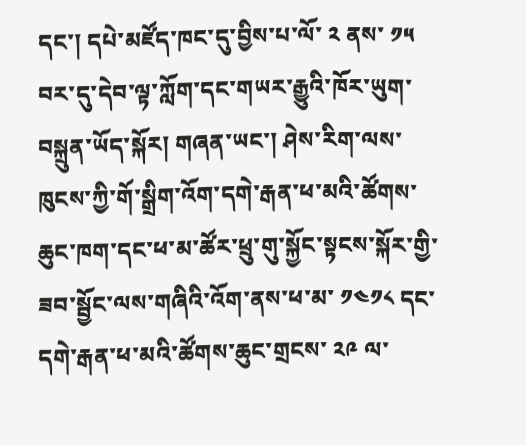དང་། དཔེ་མཛོད་ཁང་དུ་བྱིས་པ་ལོ་ ༢ ནས་ ༡༥ བར་དུ་དེབ་ལྟ་ཀློག་དང་གཡར་རྒྱུའི་ཁོར་ཡུག་བསྐྲུན་ཡོད་སྐོར། གཞན་ཡང་། ཤེས་རིག་ལས་ཁུངས་ཀྱི་གོ་སྒྲིག་འོག་དགེ་རྒན་ཕ་མའི་ཚོགས་ཆུང་ཁག་དང་ཕ་མ་ཚོར་ཕྲུ་གུ་སྐྱོང་སྟངས་སྐོར་གྱི་ཟབ་སྦྱོང་ལས་གཞིའི་འོག་ནས་ཕ་མ་ ༡༤༡༨ དང་དགེ་རྒན་ཕ་མའི་ཚོགས་ཆུང་གྲངས་ ༢༩ ལ་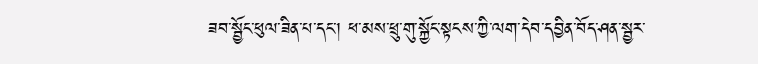ཟབ་སྦྱོང་ཕུལ་ཟིན་པ་དང་། ཕ་མས་ཕྲུ་གུ་སྐྱོང་སྟངས་ཀྱི་ལག་དེབ་དབྱིན་བོད་ཤན་སྦྱར་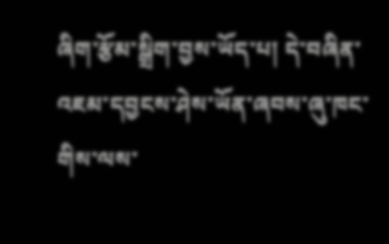ཞིག་རྩོམ་སྒྲིག་བྱས་ཡོད་པ། དེ་བཞིན་འཇམ་དབྱངས་ཤེས་ཡོན་ཞབས་ཞུ་ཁང་གིས་ལས་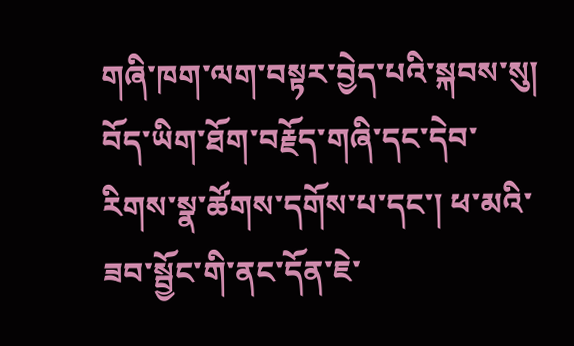གཞི་ཁག་ལག་བསྟར་བྱེད་པའི་སྐབས་སུ། བོད་ཡིག་ཐོག་བརྗོད་གཞི་དང་དེབ་རིགས་སྣ་ཚོགས་དགོས་པ་དང་། ཕ་མའི་ཟབ་སྦྱོང་གི་ནང་དོན་ཇེ་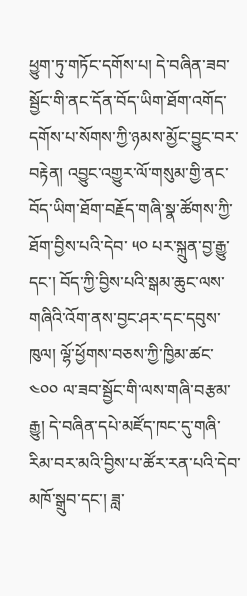ཕྱུག་ཏུ་གཏོང་དགོས་པ། དེ་བཞིན་ཟབ་སྦྱོང་གི་ནང་དོན་བོད་ཡིག་ཐོག་འགོད་དགོས་པ་སོགས་ཀྱི་ཉམས་མྱོང་བྱུང་བར་བརྟེན། འབྱུང་འགྱུར་ལོ་གསུམ་གྱི་ནང་བོད་ཡིག་ཐོག་བརྗོད་གཞི་སྣ་ཚོགས་ཀྱི་ཐོག་བྱིས་པའི་དེབ་ ༥༠ པར་སྐྲུན་བྱ་རྒྱུ་དང་། བོད་ཀྱི་བྱིས་པའི་སྒམ་ཆུང་ལས་གཞིའི་འོག་ནས་བྱང་ཤར་དང་དབུས་ཁུལ། ལྷོ་ཕྱོགས་བཅས་ཀྱི་ཁྱིམ་ཚང་ ༤༠༠ ལ་ཟབ་སྦྱོང་གི་ལས་གཞི་བརྩམ་རྒྱུ། དེ་བཞིན་དཔེ་མཛོད་ཁང་དུ་གཞི་རིམ་བར་མའི་བྱིས་པ་ཚོར་རན་པའི་དེབ་མཁོ་སྒྲུབ་དང་། ཟླ་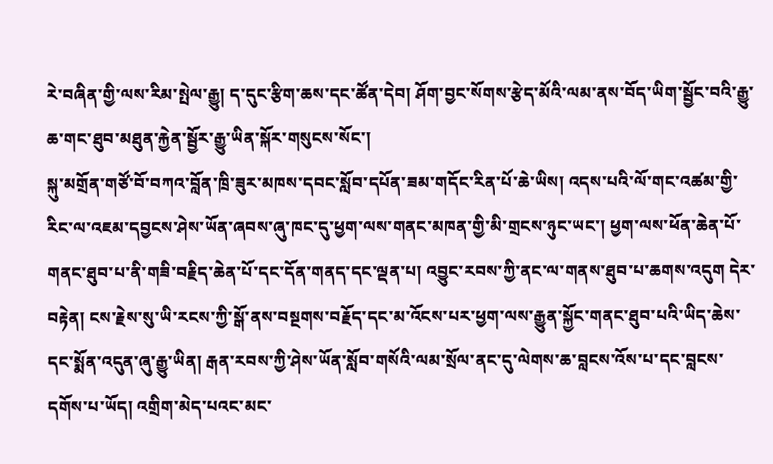རེ་བཞིན་གྱི་ལས་རིམ་སྤེལ་རྒྱུ། ད་དུང་རྩིག་ཆས་དང་ཚོན་དེབ། ཤོག་བྱང་སོགས་རྩེད་མོའི་ལམ་ནས་བོད་ཡིག་སྦྱོང་བའི་རྒྱུ་ཆ་གང་ཐུབ་མཐུན་རྐྱེན་སྦྱོར་རྒྱུ་ཡིན་སྐོར་གསུངས་སོང་།
སྐུ་མགྲོན་གཙོ་བོ་བཀའ་བློན་ཁྲི་ཟུར་མཁས་དབང་སློབ་དཔོན་ཟམ་གདོང་རིན་པོ་ཆེ་ཡིས། འདས་པའི་ལོ་གང་འཚམ་གྱི་རིང་ལ་འཇམ་དབྱངས་ཤེས་ཡོན་ཞབས་ཞུ་ཁང་དུ་ཕྱག་ལས་གནང་མཁན་གྱི་མི་གྲངས་ཉུང་ཡང་། ཕྱག་ལས་ཕོན་ཆེན་པོ་གནང་ཐུབ་པ་ནི་གཟི་བརྗིད་ཆེན་པོ་དང་དོན་གནད་དང་ལྡན་པ། འབྱུང་རབས་ཀྱི་ནང་ལ་གནས་ཐུབ་པ་ཆགས་འདུག དེར་བརྟེན། ངས་རྗེས་སུ་ཡི་རངས་ཀྱི་སྒོ་ནས་བསྔགས་བརྗོད་དང་མ་འོངས་པར་ཕྱག་ལས་རྒྱུན་སྐྱོང་གནང་ཐུབ་པའི་ཡིད་ཆེས་དང་སྨོན་འདུན་ཞུ་རྒྱུ་ཡིན། རྒན་རབས་ཀྱི་ཤེས་ཡོན་སློབ་གསོའི་ལམ་སྲོལ་ནང་དུ་ལེགས་ཆ་བླངས་འོས་པ་དང་བླངས་དགོས་པ་ཡོད། འགྲིག་མེད་པའང་མང་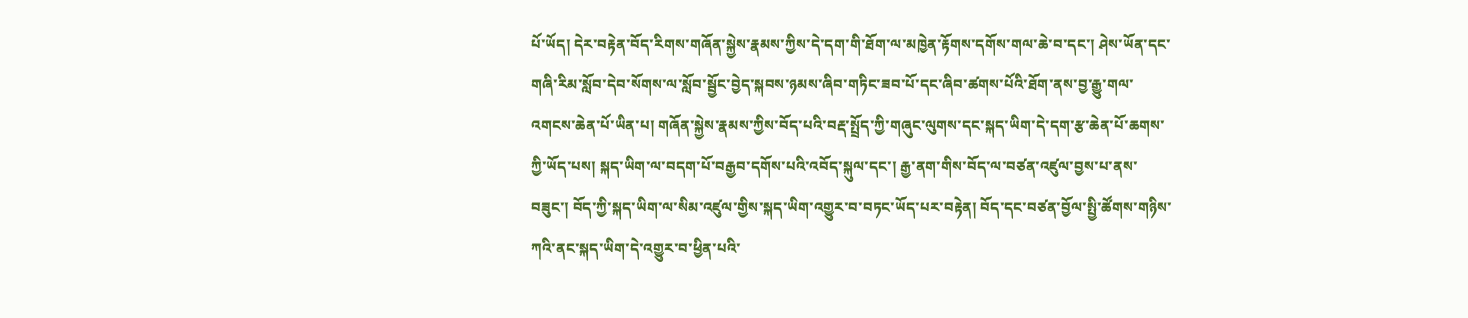པོ་ཡོད། དེར་བརྟེན་བོད་རིགས་གཞོན་སྐྱེས་རྣམས་ཀྱིས་དེ་དག་གི་ཐོག་ལ་མཁྱེན་རྟོགས་དགོས་གལ་ཆེ་བ་དང་། ཤེས་ཡོན་དང་གཞི་རིམ་སློབ་དེབ་སོགས་ལ་སློབ་སྦྱོང་བྱེད་སྐབས་ཉམས་ཞིབ་གཏིང་ཟབ་པོ་དང་ཞིབ་ཚགས་པོའི་ཐོག་ནས་བྱ་རྒྱུ་གལ་འགངས་ཆེན་པོ་ཡིན་པ། གཞོན་སྐྱེས་རྣམས་ཀྱིས་བོད་པའི་བརྡ་སྤྲོད་ཀྱི་གཞུང་ལུགས་དང་སྐད་ཡིག་དེ་དག་རྩ་ཆེན་པོ་ཆགས་ཀྱི་ཡོད་པས། སྐད་ཡིག་ལ་བདག་པོ་བརྒྱབ་དགོས་པའི་འབོད་སྐུལ་དང་། རྒྱ་ནག་གིས་བོད་ལ་བཙན་འཛུལ་བྱས་པ་ནས་བཟུང་། བོད་ཀྱི་སྐད་ཡིག་ལ་སིམ་འཛུལ་གྱིས་སྐད་ཡིག་འགྱུར་བ་བཏང་ཡོད་པར་བརྟེན། བོད་དང་བཙན་བྱོལ་སྤྱི་ཚོགས་གཉིས་ཀའི་ནང་སྐད་ཡིག་དེ་འགྱུར་བ་ཕྱིན་པའི་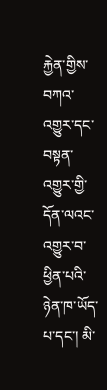རྐྱེན་གྱིས་བཀའ་འགྱུར་དང་བསྟན་འགྱུར་གྱི་དོན་ལའང་འགྱུར་བ་ཕྱིན་པའི་ཉེན་ཁ་ཡོད་པ་དང་། མི་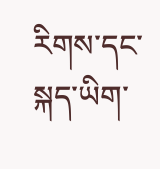རིགས་དང་སྐད་ཡིག་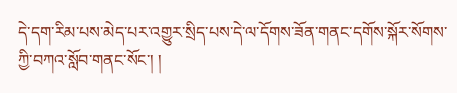དེ་དག་རིམ་པས་མེད་པར་འགྱུར་སྲིད་པས་དེ་ལ་དོགས་ཟོན་གནང་དགོས་སྐོར་སོགས་ཀྱི་བཀའ་སློབ་གནང་སོང་། །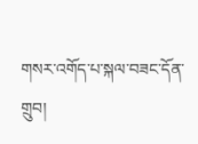གསར་འགོད་པ་སྐལ་བཟང་དོན་གྲུབ།